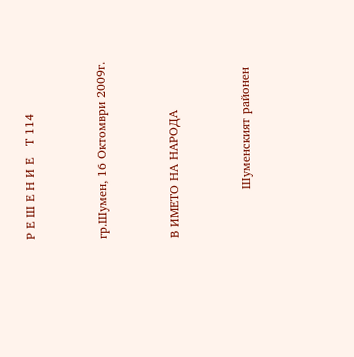Р Е Ш Е Н И Е   Т 114



гр.Шумен, 16 Октомври 2009г.



В ИМЕТО НА НАРОДА



            Шуменският районен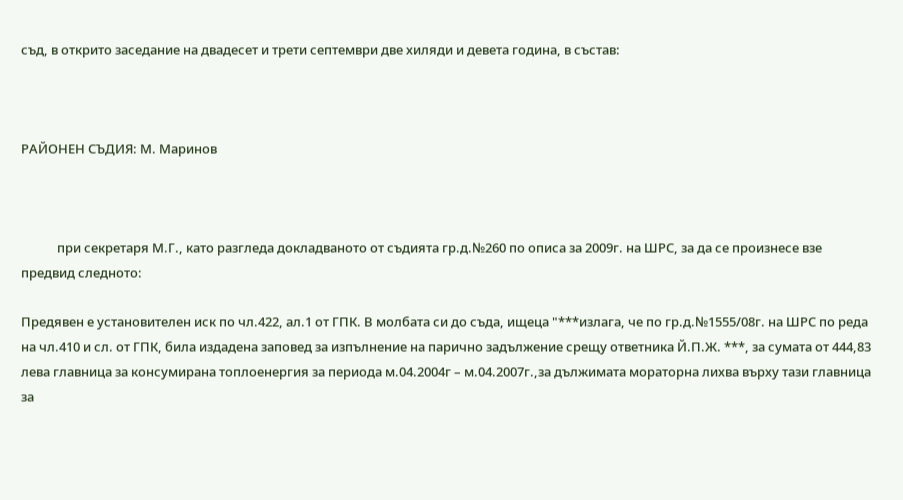съд, в открито заседание на двадесет и трети септември две хиляди и девета година, в състав:



РАЙОНЕН СЪДИЯ: М. Маринов



            при секретаря М.Г., като разгледа докладваното от съдията гр.д.№260 по описа за 2009г. на ШРС, за да се произнесе взе предвид следното:

Предявен е установителен иск по чл.422, ал.1 от ГПК. В молбата си до съда, ищеца "***излага, че по гр.д.№1555/08г. на ШРС по реда на чл.410 и сл. от ГПК, била издадена заповед за изпълнение на парично задължение срещу ответника Й.П.Ж. ***, за сумата от 444,83 лева главница за консумирана топлоенергия за периода м.04.2004г – м.04.2007г.,за дължимата мораторна лихва върху тази главница за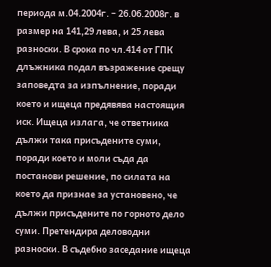периода м.04.2004г. – 26.06.2008г. в размер на 141,29 лева, и 25 лева разноски. В срока по чл.414 от ГПК длъжника подал възражение срещу заповедта за изпълнение, поради което и ищеца предявява настоящия иск. Ищеца излага, че ответника дължи така присъдените суми, поради което и моли съда да постанови решение, по силата на което да признае за установено, че дължи присъдените по горното дело суми. Претендира деловодни разноски. В съдебно заседание ищеца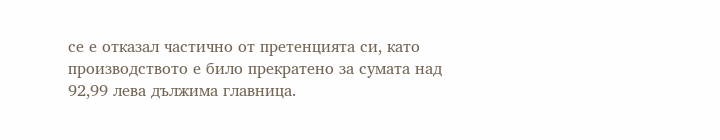се е отказал частично от претенцията си, като производството е било прекратено за сумата над 92,99 лева дължима главница.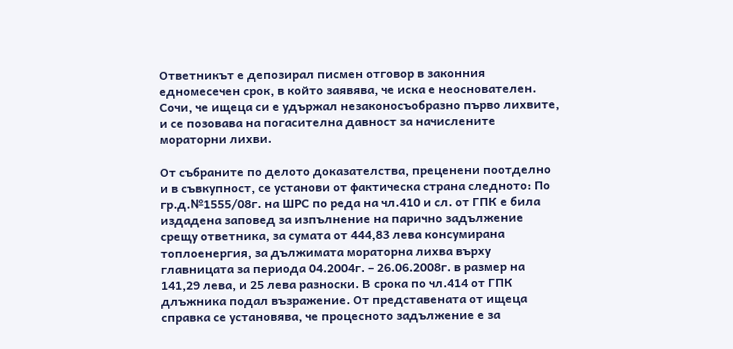Ответникът е депозирал писмен отговор в законния едномесечен срок, в който заявява, че иска е неоснователен. Сочи, че ищеца си е удържал незаконосъобразно първо лихвите, и се позовава на погасителна давност за начислените мораторни лихви.

От събраните по делото доказателства, преценени поотделно и в съвкупност, се установи от фактическа страна следното: По гр.д.№1555/08г. на ШРС по реда на чл.410 и сл. от ГПК е била издадена заповед за изпълнение на парично задължение срещу ответника, за сумата от 444,83 лева консумирана топлоенергия, за дължимата мораторна лихва върху главницата за периода 04.2004г. – 26.06.2008г. в размер на 141,29 лева, и 25 лева разноски. В срока по чл.414 от ГПК длъжника подал възражение. От представената от ищеца справка се установява, че процесното задължение е за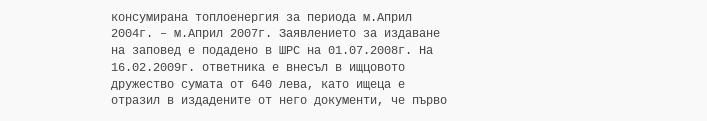консумирана топлоенергия за периода м.Април 2004г. – м.Април 2007г. Заявлението за издаване на заповед е подадено в ШРС на 01.07.2008г. На 16.02.2009г. ответника е внесъл в ищцовото дружество сумата от 640 лева, като ищеца е отразил в издадените от него документи, че първо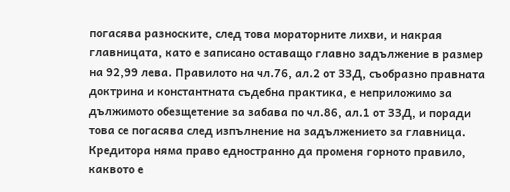погасява разноските, след това мораторните лихви, и накрая главницата, като е записано оставащо главно задължение в размер на 92,99 лева. Правилото на чл.76, ал.2 от ЗЗД, съобразно правната доктрина и константната съдебна практика, е неприложимо за дължимото обезщетение за забава по чл.86, ал.1 от ЗЗД, и поради това се погасява след изпълнение на задължението за главница. Кредитора няма право едностранно да променя горното правило, каквото е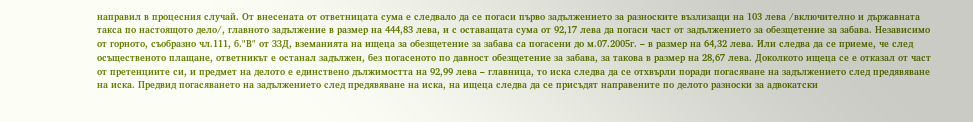направил в процесния случай. От внесената от ответницата сума е следвало да се погаси първо задължението за разноските възлизащи на 103 лева /включително и държавната такса по настоящото дело/, главното задължение в размер на 444,83 лева, и с оставащата сума от 92,17 лева да погаси част от задължението за обезщетение за забава. Независимо от горното, съобразно чл.111, б."В" от ЗЗД, вземанията на ищеца за обезщетение за забава са погасени до м.07.2005г. – в размер на 64,32 лева. Или следва да се приеме, че след осъщественото плащане, ответникът е останал задължен, без погасеното по давност обезщетение за забава, за такова в размер на 28,67 лева. Доколкото ищеца се е отказал от част от претенциите си, и предмет на делото е единствено дължимостта на 92,99 лева – главница, то иска следва да се отхвърли поради погасяване на задължението след предявяване на иска. Предвид погасяването на задължението след предявяване на иска, на ищеца следва да се присъдят направените по делото разноски за адвокатски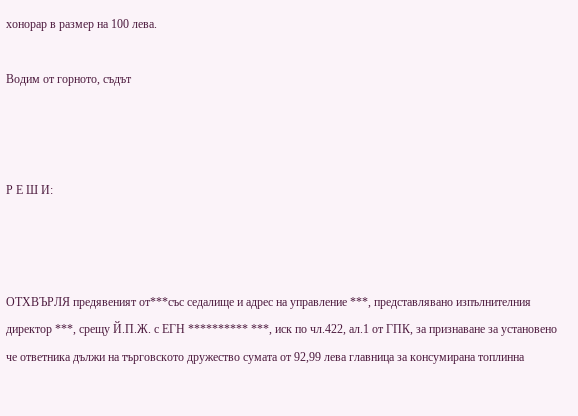хонорар в размер на 100 лева.

Водим от горното, съдът



Р Е Ш И:



ОТХВЪРЛЯ предявеният от***със седалище и адрес на управление ***, представлявано изпълнителния директор ***, срещу Й.П.Ж. с ЕГН ********** ***, иск по чл.422, ал.1 от ГПК, за признаване за установено че ответника дължи на търговското дружество сумата от 92,99 лева главница за консумирана топлинна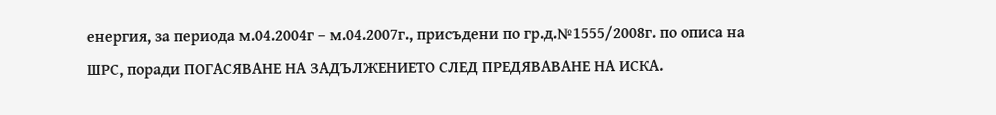енергия, за периода м.04.2004г – м.04.2007г., присъдени по гр.д.№1555/2008г. по описа на ШРС, поради ПОГАСЯВАНЕ НА ЗАДЪЛЖЕНИЕТО СЛЕД ПРЕДЯВАВАНЕ НА ИСКА.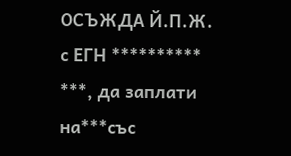ОСЪЖДА Й.П.Ж. с ЕГН ********** ***, да заплати на***със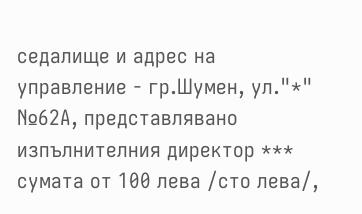седалище и адрес на управление - гр.Шумен, ул."*" №62А, представлявано изпълнителния директор *** сумата от 100 лева /сто лева/,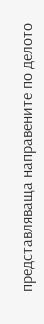представляваща направените по делото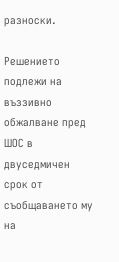разноски.

Решението подлежи на въззивно обжалване пред ШОС в двуседмичен срок от съобщаването му на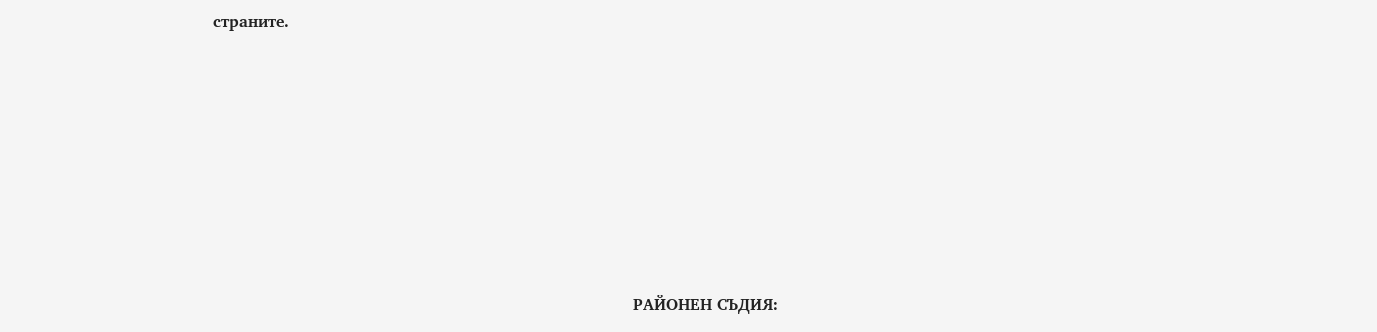страните.











                                                                                    РАЙОНЕН СЪДИЯ: